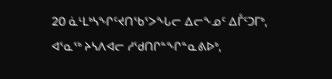20 ᓈᒻᒪᒃᓴᖏᑦᔪᑎᖃᕐᐳᖓᓕ ᐃᓕᖕᓄᑦ ᐃᒤᑦᑐᒥᒃ, ᐊᕐᓇᖅ ᔨᓴᐱᐊᓕ ᓱᖁᑎᒋᓐᖏᓐᓇᕕᐅᒃ,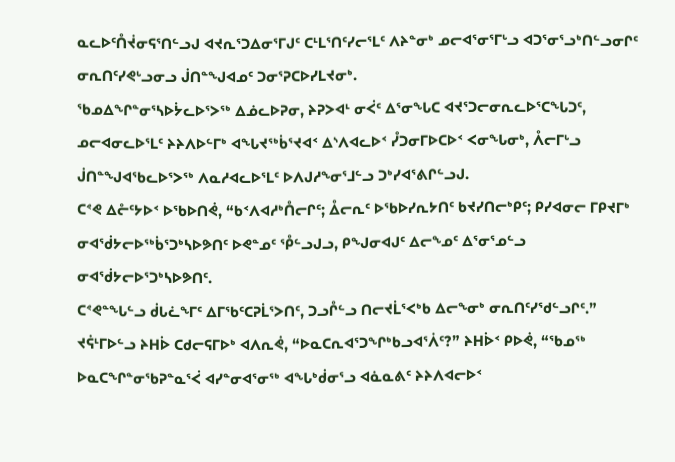ᓇᓚᐅᑦᑍᔫᓂᕋᕐᑎᓪᓗᒍ ᐊᔪᕆᕐᑐᐃᓂᕐᒥᒍᑦ ᑕᒻᒪᕐᑎᑦᓯᓕᕐᒪᑦ ᐱᔨᓐᓂᒃ ᓄᓕᐊᕐᓂᕐᒥᒡᓗ ᐊᑐᕐᓂᕐᓗᒃᑎᓪᓗᓂᒋᑦ ᓂᕆᑎᑦᓯᕙᒡᓗᓂᓗ ᒎᑎᓐᖑᐊᓄᑦ ᑐᓂᕐᕈᑕᐅᓯᒪᔪᓂᒃ.
ᖃᓄᐃᖏᓐᓂᕐᓴᐅᔮᓚᐅᕐᐳᖅ ᐃᓅᓚᐅᕈᓂ, ᔨᕈᐳᐊᒻ ᓂᐹᑦ ᐃᕐᓂᖓᑕ ᐊᔪᕐᑐᓕᓂᕆᓚᐅᕐᑕᖓᑐᑦ, ᓄᓕᐊᓂᓚᐅᕐᒪᑦ ᔨᔨᐱᐅᓪᒥᒃ ᐊᖓᔪᖅᑳᕐᔪᐊᑉ ᐃᔅᐱᐊᓚᐅᑉ ᓮᑐᓂᒥᐅᑕᐅᑉ ᐸᓂᖓᓂᒃ, ᐰᓕᒥᒡᓗ ᒎᑎᓐᖑᐊᖃᓚᐅᕐᐳᖅ ᐱᓇᓱᐊᓚᐅᕐᒪᑦ ᐅᐱᒍᓱᖕᓂᕐᒧᓪᓗ ᑐᒃᓯᐊᕐᕕᒋᓪᓗᒍ.
ᑕᕝᕙ ᐃᓔᑦᔭᐅᑉ ᐅᖃᐅᑎᕚ, “ᑲᑉᐱᐊᓱᒃᑍᓕᒋᑦ; ᐂᓕᕆᑦ ᐅᖃᐅᓯᕆᔭᑎᑦ ᑲᔪᓯᑎᓕᒃᑭᑦ; ᑭᓯᐊᓂᓕ ᒥᑭᔪᒥᒃ ᓂᐊᖂᔭᓕᐅᖅᑳᕐᑐᒃᓴᐅᕗᑎᑦ ᐅᕙᓐᓄᑦ ᕾᓪᓗᒍᓗ, ᑭᖑᓂᐊᒍᑦ ᐃᓕᖕᓄᑦ ᐃᕐᓂᕐᓄᓪᓗ ᓂᐊᖂᔭᓕᐅᕐᑐᒃᓴᐅᕗᑎᑦ.
ᑕᕝᕙᓐᖓᓪᓗ ᑰᒐᓛᖕᒥᑦ ᐃᒥᖃᑦᑕᕈᒫᕐᐳᑎᑦ, ᑐᓗᒊᓪᓗ ᑎᓕᔪᒫᕐᐸᒃᑲ ᐃᓕᖕᓂᒃ ᓂᕆᑎᑦᓯᖁᓪᓗᒋᑦ.”
ᔪᕌᒻᒥᐅᓪᓗ ᔨᕼᐆ ᑕᑯᓕᕋᒥᐅᒃ ᐊᐱᕆᕚ, “ᐅᓇᑕᕆᐊᕐᑐᖏᒃᑲᓗᐊᕐᐲᑦ?” ᔨᕼᐆᑉ ᑭᐅᕚ, “ᖃᓄᖅ ᐅᓇᑕᖏᓐᓂᖃᕈᓐᓇᕐᐹ ᐊᓯᓐᓂᐊᕐᓂᖅ ᐊᖓᒃᑰᓂᕐᓗ ᐊᓈᓇᕕᑦ ᔨᔨᐱᐊᓕᐅᑉ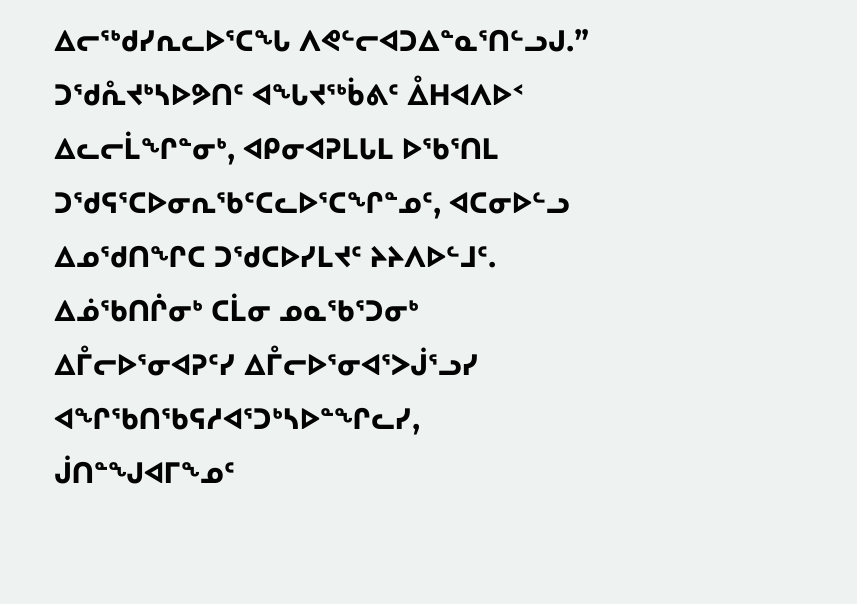ᐃᓕᖅᑯᓯᕆᓚᐅᕐᑕᖓ ᐱᕙᓪᓕᐊᑐᐃᓐᓇᕐᑎᓪᓗᒍ.”
ᑐᖁᕅᔪᒃᓴᐅᕗᑎᑦ ᐊᖓᔪᖅᑳᕕᑦ ᐂᕼᐊᐱᐅᑉ ᐃᓚᓕᒫᖏᓐᓂᒃ, ᐊᑭᓂᐊᕈᒪᒐᒪ ᐅᖃᕐᑎᒪ ᑐᖁᕋᕐᑕᐅᓂᕆᖃᑦᑕᓚᐅᕐᑕᖏᓐᓄᑦ, ᐊᑕᓂᐅᓪᓗ ᐃᓄᖁᑎᖏᑕ ᑐᖁᑕᐅᓯᒪᔪᑦ ᔨᔨᐱᐅᓪᒧᑦ.
ᐃᓅᖃᑎᒌᓂᒃ ᑕᒫᓂ ᓄᓇᖃᕐᑐᓂᒃ ᐃᒤᓕᐅᕐᓂᐊᕈᑦᓯ ᐃᒤᓕᐅᕐᓂᐊᕐᐳᒎᕐᓗᓯ ᐊᖏᖃᑎᖃᕋᓱᐊᕐᑐᒃᓴᐅᓐᖏᓚᓯ, ᒎᑎᓐᖑᐊᒥᖕᓄᑦ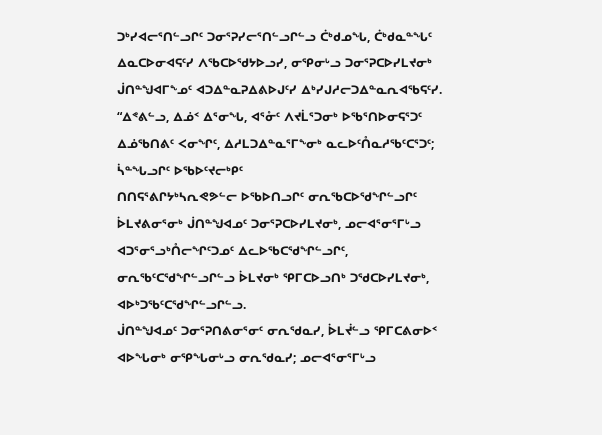ᑐᒃᓯᐊᓕᕐᑎᓪᓗᒋᑦ ᑐᓂᕐᕈᓯᓕᕐᑎᓪᓗᒋᓪᓗ ᑖᒃᑯᓄᖓ, ᑖᒃᑯᓇᓐᖓᑦ ᐃᓇᑕᐅᓂᐊᕋᑦᓯ ᐱᖃᑕᐅᖁᔭᐅᓗᓯ, ᓂᕿᓂᒡᓗ ᑐᓂᕐᕈᑕᐅᓯᒪᔪᓂᒃ ᒎᑎᓐᖑᐊᒥᖕᓄᑦ ᐊᑐᐃᓐᓇᕈᐃᕕᐅᒍᑦᓯ ᐃᒃᓯᒍᓱᓕᑐᐃᓐᓇᕆᐊᖃᕋᑦᓯ.
“ᐃᕝᕕᓪᓗ, ᐃᓅᑉ ᐃᕐᓂᖓ, ᐊᕐᓁᑦ ᐱᔪᒫᕐᑐᓂᒃ ᐅᖃᕐᑎᐅᓂᕋᕐᑐᑦ ᐃᓅᖃᑎᕕᑦ ᐸᓂᖏᑦ, ᐃᓱᒪᑐᐃᓐᓇᕐᒥᖕᓂᒃ ᓇᓚᐅᑦᑍᓇᓱᖃᑦᑕᕐᑐᑦ; ᓵᓐᖓᓗᒋᑦ ᐅᖃᐅᑦᔪᓕᒃᑭᑦ
ᑎᑎᕋᕐᕕᒋᔭᒃᓴᕆᕙᕗᓪᓕ ᐅᖃᐅᑎᓗᒋᑦ ᓂᕆᖃᑕᐅᖁᖏᓪᓗᒋᑦ ᐆᒪᔪᕕᓂᕐᓂᒃ ᒎᑎᓐᖑᐊᓄᑦ ᑐᓂᕐᕈᑕᐅᓯᒪᔪᓂᒃ, ᓄᓕᐊᕐᓂᕐᒥᒡᓗ ᐊᑐᕐᓂᕐᓗᒃᑍᓕᖏᑦᑐᓄᑦ ᐃᓚᐅᖃᑕᖁᖏᓪᓗᒋᑦ, ᓂᕆᖃᑦᑕᖁᖏᓪᓗᒋᓪᓗ ᐆᒪᔪᓂᒃ ᕿᒥᑕᐅᓗᑎᒃ ᑐᖁᑕᐅᓯᒪᔪᓂᒃ, ᐊᐅᒃᑐᖃᑦᑕᖁᖏᓪᓗᒋᓪᓗ.
ᒎᑎᓐᖑᐊᓄᑦ ᑐᓂᕐᕈᑎᕕᓂᕐᓂᑦ ᓂᕆᖁᓇᓯ, ᐆᒪᔫᓪᓗ ᕿᒥᑕᕕᓂᐅᑉ ᐊᐅᖓᓂᒃ ᓂᕿᖓᓂᒡᓗ ᓂᕆᖁᓇᓯ; ᓄᓕᐊᕐᓂᕐᒥᒡᓗ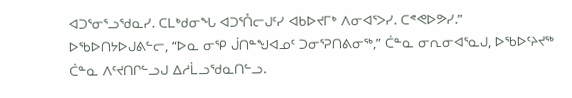ᐊᑐᕐᓂᕐᓗᖁᓇᓯ. ᑕᒪᒃᑯᓂᖓ ᐊᑐᕐᑍᓕᒍᑦᓯ ᐊᑲᐅᔪᒥᒃ ᐱᓂᐊᕐᐳᓯ. ᑕᕝᕙᐅᕗᓯ.”
ᐅᖃᐅᑎᔭᐅᒍᕕᓪᓕ, “ᐅᓇ ᓂᕿ ᒎᑎᓐᖑᐊᓄᑦ ᑐᓂᕐᕈᑎᕕᓂᖅ,” ᑖᓐᓇ ᓂᕆᓂᐊᕐᓇᒍ, ᐅᖃᐅᑦᔨᔪᖅ ᑖᓐᓇ ᐱᑦᔪᑎᒋᓪᓗᒍ ᐃᓱᒫᓗᖁᓇᑎᓪᓗ.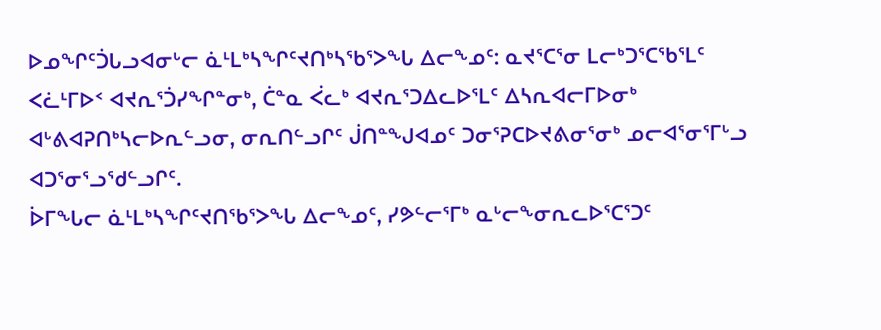ᐅᓄᖏᑦᑑᒐᓗᐊᓂᒡᓕ ᓈᒻᒪᒃᓴᖏᑦᔪᑎᒃᓴᖃᕐᐳᖓ ᐃᓕᖕᓄᑦ: ᓇᔪᕐᑕᕐᓂ ᒪᓕᒃᑐᕐᑕᖃᕐᒪᑦ ᐸᓛᒻᒥᐅᑉ ᐊᔪᕆᕐᑑᓯᖏᓐᓂᒃ, ᑖᓐᓇ ᐹᓚᒃ ᐊᔪᕆᕐᑐᐃᓚᐅᕐᒪᑦ ᐃᓴᕆᐊᓕᒥᐅᓂᒃ ᐊᒡᕕᐊᕈᑎᒃᓴᓕᐅᕆᓪᓗᓂ, ᓂᕆᑎᓪᓗᒋᑦ ᒎᑎᓐᖑᐊᓄᑦ ᑐᓂᕐᕈᑕᐅᔪᕕᓂᕐᓂᒃ ᓄᓕᐊᕐᓂᕐᒥᒡᓗ ᐊᑐᕐᓂᕐᓗᖁᓪᓗᒋᑦ.
ᐆᒥᖓᓕ ᓈᒻᒪᒃᓴᖏᑦᔪᑎᖃᕐᐳᖓ ᐃᓕᖕᓄᑦ, ᓯᕗᓪᓕᕐᒥᒃ ᓇᒡᓕᖕᓂᕆᓚᐅᕐᑕᕐᑐᑦ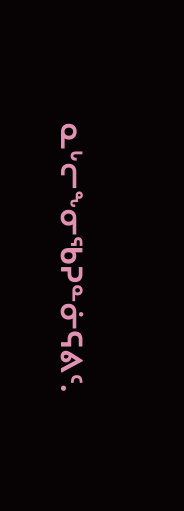ᓇᒡᓕᖕᓂᖃᕈᓐᓃᕋᕕᑦ.